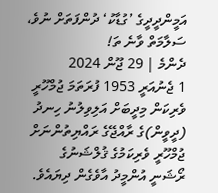އަމީންދީދީގެ ’ގުޑާކު‘ ދުންފަތަށް ނުވެ، ސަލާމަތް ވާނެ ތަ!
ދެންމެ | 29 ޖޫން 2024
1 ޖެނުއަރީ 1953 ފުރަތަމަ ޖުމްހޫރީ ވެރިކަން މިދީބަށް އަލިވިލުނު ހިނދު (ދީވީން)ގެ ރާއްޖޭގެ ރައްޔިތުންނަށް ޖުމްހޫރީ ވެރިކަމުގެ ޤުލްޝަނުގެ ރޯޝަނީ އުންމީދު އާވެގެން ދިޔައެވެ.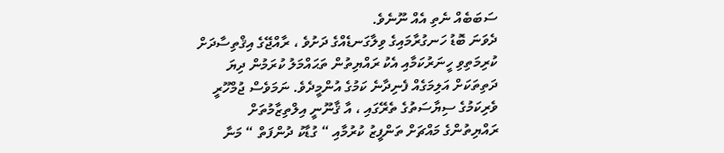ސަބަބެއް ނެތި އެއް ނޫނެވެ.
ދެވަނަ ބޮޑު ހަނގުރާމައިގެ ވިލާގަނޑެއްގެ ދަށުވެ ، ރާއްޖޭގެ އިޤްތިސާދަށް ކުރިމަތިވި ހީނަރުކަމާއި އެކު ރައްޔިތުން ތަޙައްމަލު ކުރަމުން ދިޔަ ދަތިތަކަށް އަލިމަގެއް ފެނިދާނެ ކަމުގެ އުންމީދެވެ. ނަމަވެސް ޖުމްހޫރީ ވެރިކަމުގެ ސިޔާސަތުގެ ތެރޭގައި ، އާ ޤާނޫނީ އިލްތިޒާމުތަށް ރައްޔިތުންގެ މައްޗަށް ތަންފީޒު ކުރުމާއި “ ގުޑާކު ދުންފަތް “ މަނާ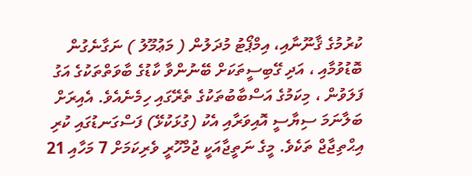ކުރުމުގެ ޤާނޫނާއި، އިމްޕޯޓު މުދަލުން ( މަޢުމޫލު ) ނަގާނެގުން ބޮޑުވުމާއި ، އަދި ގޭބިސީތަކަށް ބޭނުންވާ ކާޑުގެ ބާވަތްތަކުގެ އަގު ފަލަވުން ، މިކަމުގެ އަސްބާބުތަކުގެ ތެރޭގައި ހިމެނެއެވެ. އެއިރަށް ބަލާނަމަ ސިޔާސީ އޮއިވަރާއި އެކު (ގުޅަކުޅޭ) ފަސްގަނޑުގައި ކުރި އިޙްތިޖާޖް ތަކެވެ. މީގެ ނަތީޖާއަކީ ޖުމްހޫރީ ވެރިކަމަށް 7 މަހާއި 21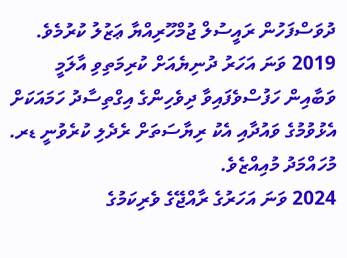ދުވަސްފަހުން ރައީސުލް ޖުމްހޫރިއްޔާ ޢަޒުލު ކުރުމެވެ.
2019 ވަނަ އަހަރު ދުނިޔެއަށް ކުރިމަތިވި އާލަމީ ވަބާއިން ހަފުސްވެފައިވާ ދިވެހިންގެ އިގްތިސާދު ހަމައަކަށް އެޅުވުމުގެ ވައުދާއި އެކު ރިޔާސަތަށް ރެދެލި ކުރެވުނީ ޑރ. މުހައްމަދު މުއިއްޒެވެ.
2024 ވަނަ އަހަރުގެ ރާއްޖޭގެ ވެރިކަމުގެ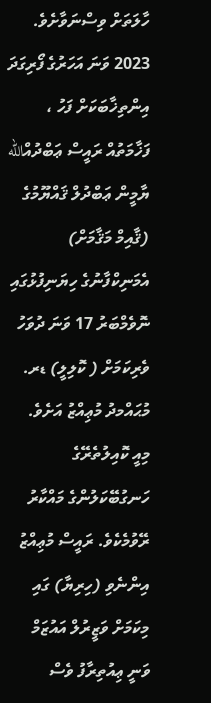ހާލަތަށް ވިސްނަވާށެވެ. 2023 ވަނަ އަހަރުގެ ފޯރިގަދަ އިންތިޚާބަކަށް ފަހު ، ފަޚާމަތުއް ރައީސް ޢަބްދުއްالله ޔާމީން ޢަބްދުލް ޤައްޔޫމުގެ (ޤާއިމް މަޤާމަށް) އެމަނިކްފާނުގެ ހިޔަނިފުޅުގައި ނޮވެމްބަރު 17 ވަނަ ދުވަހު ވެރިކަމަށް ( ކޮލިލީ) ޑރ. މުޙައްމދު މުޢިއްޒު އަށެވެ. މިއީ ކޮއިލުތެރޭގެ ހަނގުބޭކަލުންގެ މައްކާރު ރޭވުމެކެވެ. ރައީސް މުޢިއްޒު އިންނެވި (ހިރިޔާ) ގައި  މިކަމަށް ވަޒީރުލް އައުޒަމް ވަނީ ޢިއުތިރާފު ވެސް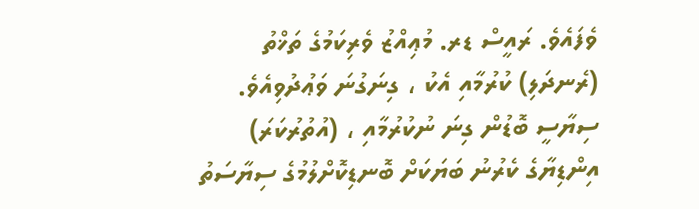ވެފައެވެ. ރައީސް ޑރ. މުޢިއްޒު ވެރިކަމުގެ ތަޚްތު (ރެނދަލި) ކުރުމާއި އެކު ، ގިނަގުނަ ވަޢުދުވިއެވެ. ސިޔާސީ ބޮޑުން ގިނަ ނުކުރުމާއި ، (އުތުރުކަރަ) އިންޑިޔާގެ ކެރުނު ބަޔަކަށް ބޮނޑިކޮށްލުމުގެ ސިޔާސަތު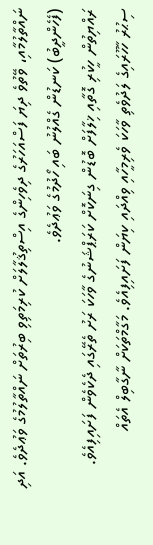ނައްތާލުމާއި، ވޭތުވެ ދިޔަ ފަސްއަހަރުގެ ދިވެހިންގެ އިސްތިޤުލާލަށް ކުރިމަތިވި ބިރުތަށް ނައްތާލުމުގެ ވަޢުދެވެ. އަދި (ފެހެންދީބު) ކަނޑުން ގެއްލުނު ބައި ހޯދުމުގެ ވަޢުދެވެ.
ރައްޔިތުން ހީކުރި ގޮތާއި ޚިލާފަށް ބޮޑުން ގިނަކޮށް ކަރަޕްޝަނުގެ ވާހަކަ ރަށު ތެރޭގައި ދެކެވެން ފަށައިފިއެވެ. ސިޙުރު ހާހޫރައިގެ ލަދުވެތި ވާހަކަ ވެރިމީހާއި ވިއްދައި ކިޔަން ފަށައިފިއެވެ. މަގާމްތަކަށް ނާގާބިލް އެތައް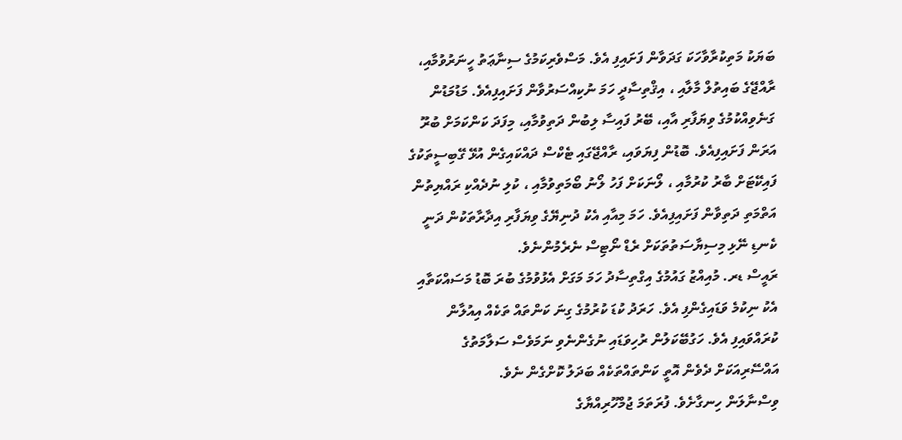ބަޔަކު މަތިކުރާވާހަކަ ގަދަވާން ފަށައިފި އެވެ. މަސްވެރިކަމުގެ ސިނާޢަތު ހީނަރުވުމާއި، ރާއްޖޭގެ ބައިތުލް މާލާއި ، އިޤްތިސާދީ ހަމަ ނުކިއްސަރުވާން ފަށައިފިއެވެ. މަޑުމަޑުން ގަނެވިއްކުމުގެ ވިޔަފާރި އާއި، ބޭރު ފައިސާ ލިބުން ދަތިވުމާއި، މިފަދަ ކަންކަމަށް ބުރޫ އަރަން ފަށައިފިއެވެ. ބޮޑުން ފިޔަވައި، ރާއްޖޭގައި ޓެކްސް ދައްކައިގެން އުޅޭ ގޭބިސީތަކުގެ ފައިކޭޓަށް ބާރު ކުރުމާއި ، ލޯނަކަށް ފަހު ލޯނު ބޯމަތިވުމާއި ، ކުލި ނުދެއްކި ރައްޔިތުން އަތްމަތި ދަތިވާން ފަށައިފިއެވެ. ހަމަ މިއާއި އެކު ދުނިޔޭގެ ވިޔަފާރި އިދާރާތަކުން ދަނީ ކެނޑި ނޭޅި މިސިޔާސަތުތަކަށް ރެޑް ނޯޓިސް ނެރެމުންނެވެ.
ރައީސް ޑރ. މުއިއްޒު ގައުމުގެ އިގްތިސާދު ހަމަ މަގަށް އެޅުވުމުގެ ބުރަ ބޮޑު މަސައްކަތާއި އެކު ނިކުމެ ވަޑައިގެންފި އެވެ. ހަރަދު ކުޑަ ކުރުމުގެ ގިނަ ކަންތައް ތަކެއް އިއުލާން ކުރައްވައިފި އެވެ. ހަގުބޭކަލުން ރުހިވަޑައި ނުގެންނެވި ނަމަވެސް ސަލާމަތުގެ އައްސޭރިއަކަށް ދެވެން އޮތީ ކަންތައްތަކެއް ބަދަލު ކޮށްގެން ނެވެ.
ވިސްނާލަން ހިނގާށެވެ. ފުރަތަމަ ޖުމްހޫރިއްޔާގެ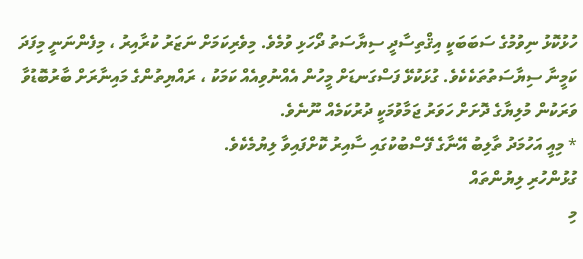ހުޅުކޮޅު ނިވުމުގެ ސަބަބަކީ އިޤްތިސާދީ ސިޔާސަތު ދޯހަޅި ވުމެވެ. މިވެރިކަމަށް ނަޒަރު ކުރާއިރު ، މިފެންނަނީ މިފަދަ ކަމީނާ ސިޔާސަތުތަކެކެވެ. ގުޅަކުޅޭ ފަސްގަނޑަށް މީހުން އެއްނުވިއެއް ކަމަކު ، ރައްޔިތުންގެ މައިނާރަށް ބާރުބޮޑުވާ ވަރަކުން މުލިޔާގެ ދޮށަށް ހަވަރު ޖަމާވުމަކީ ދުރުކަމެއް ނޫނެވެ.
* މިއީ އަހުމަދު ތާލިބު އޭނާގެ ފޭސްބުކުގައި ސާއިރު ކޮށްފައިވާ ލިޔުމެކެވެ.
ގުޅުންހުރި ލިޔުންތައް
މި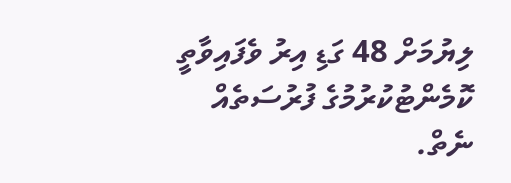ލިޔުމަށް 48 ގަޑި އިރު ވެފައިވާތީ ކޮމެންޓުކުރުމުގެ ފުރުސަތެއް ނެތް.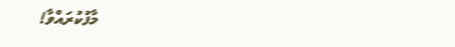މާފުކުރައްވާ!